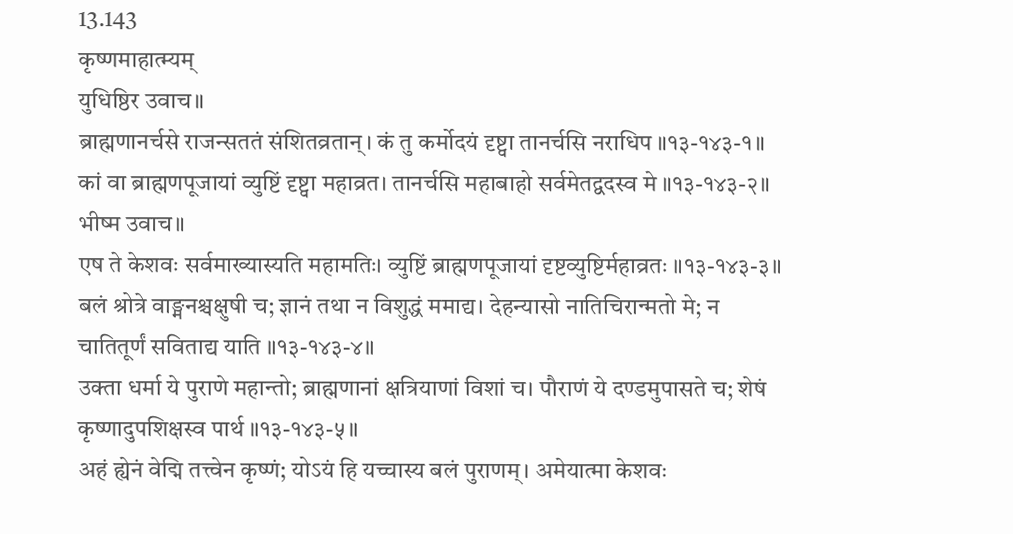13.143
कृष्णमाहात्म्यम्
युधिष्ठिर उवाच॥
ब्राह्मणानर्चसे राजन्सततं संशितव्रतान्। कं तु कर्मोदयं दृष्ट्वा तानर्चसि नराधिप ॥१३-१४३-१॥
कां वा ब्राह्मणपूजायां व्युष्टिं दृष्ट्वा महाव्रत। तानर्चसि महाबाहो सर्वमेतद्वदस्व मे ॥१३-१४३-२॥
भीष्म उवाच॥
एष ते केशवः सर्वमाख्यास्यति महामतिः। व्युष्टिं ब्राह्मणपूजायां दृष्टव्युष्टिर्महाव्रतः ॥१३-१४३-३॥
बलं श्रोत्रे वाङ्मनश्चक्षुषी च; ज्ञानं तथा न विशुद्धं ममाद्य। देहन्यासो नातिचिरान्मतो मे; न चातितूर्णं सविताद्य याति ॥१३-१४३-४॥
उक्ता धर्मा ये पुराणे महान्तो; ब्राह्मणानां क्षत्रियाणां विशां च। पौराणं ये दण्डमुपासते च; शेषं कृष्णादुपशिक्षस्व पार्थ ॥१३-१४३-५॥
अहं ह्येनं वेद्मि तत्त्वेन कृष्णं; योऽयं हि यच्चास्य बलं पुराणम्। अमेयात्मा केशवः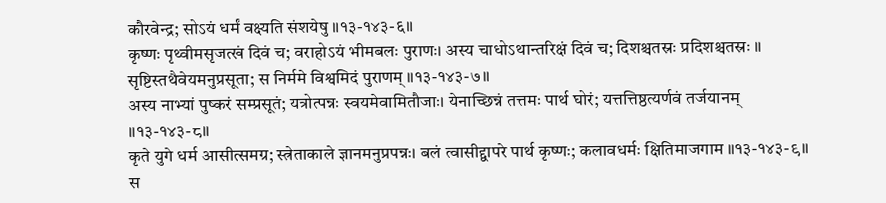कौरवेन्द्र; सोऽयं धर्मं वक्ष्यति संशयेषु ॥१३-१४३-६॥
कृष्णः पृथ्वीमसृजत्खं दिवं च; वराहोऽयं भीमबलः पुराणः। अस्य चाधोऽथान्तरिक्षं दिवं च; दिशश्चतस्रः प्रदिशश्चतस्रः ॥ सृष्टिस्तथैवेयमनुप्रसूता; स निर्ममे विश्वमिदं पुराणम् ॥१३-१४३-७॥
अस्य नाभ्यां पुष्करं सम्प्रसूतं; यत्रोत्पन्नः स्वयमेवामितौजाः। येनाच्छिन्नं तत्तमः पार्थ घोरं; यत्तत्तिष्ठत्यर्णवं तर्जयानम् ॥१३-१४३-८॥
कृते युगे धर्म आसीत्समग्र; स्त्रेताकाले ज्ञानमनुप्रपन्नः। बलं त्वासीद्द्वापरे पार्थ कृष्णः; कलावधर्मः क्षितिमाजगाम ॥१३-१४३-९॥
स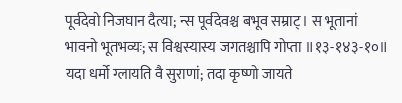पूर्वदेवो निजघान दैत्या; न्स पूर्वदेवश्च बभूव सम्राट्। स भूतानां भावनो भूतभव्यः; स विश्वस्यास्य जगतश्चापि गोप्ता ॥१३-१४३-१०॥
यदा धर्मो ग्लायति वै सुराणां; तदा कृष्णो जायते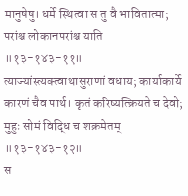मानुषेषु। धर्मे स्थित्वा स तु वै भावितात्मा; परांश्च लोकानपरांश्च याति ॥१३-१४३-११॥
त्याज्यांस्त्यक्त्वाथासुराणां वधाय; कार्याकार्ये कारणं चैव पार्थ। कृतं करिष्यत्क्रियते च देवो; मुहुः सोमं विद्धि च शक्रमेतम् ॥१३-१४३-१२॥
स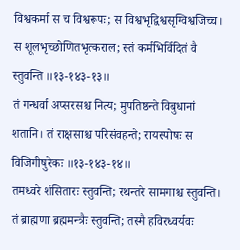विश्वकर्मा स च विश्वरूपः; स विश्वभृद्विश्वसृग्विश्वजिच्च। स शूलभृच्छोणितभृत्कराल; स्तं कर्मभिर्विदितं वै स्तुवन्ति ॥१३-१४३-१३॥
तं गन्धर्वा अप्सरसश्च नित्य; मुपतिष्ठन्ते विबुधानां शतानि। तं राक्षसाश्च परिसंवहन्ते; रायस्पोषः स विजिगीषुरेकः ॥१३-१४३-१४॥
तमध्वरे शंसितारः स्तुवन्ति; रथन्तरे सामगाश्च स्तुवन्ति। तं ब्राह्मणा ब्रह्ममन्त्रैः स्तुवन्ति; तस्मै हविरध्वर्यवः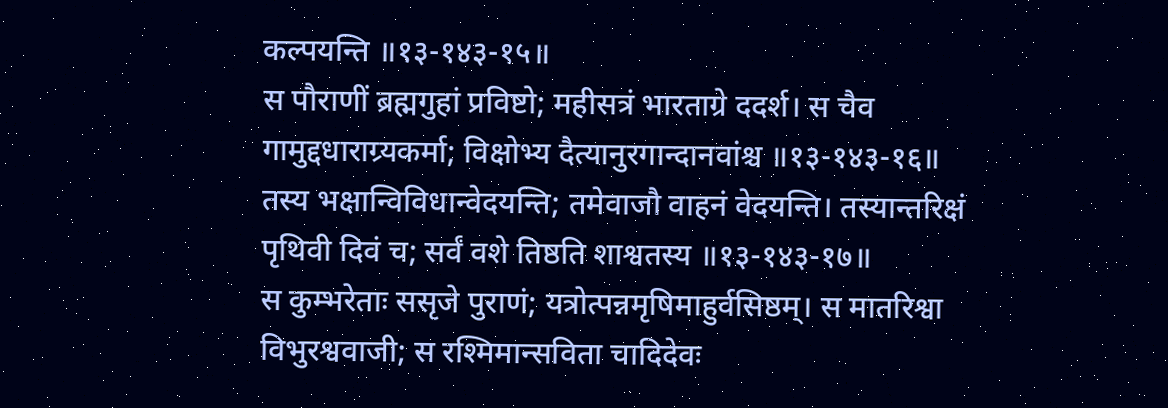कल्पयन्ति ॥१३-१४३-१५॥
स पौराणीं ब्रह्मगुहां प्रविष्टो; महीसत्रं भारताग्रे ददर्श। स चैव गामुद्दधाराग्र्यकर्मा; विक्षोभ्य दैत्यानुरगान्दानवांश्च ॥१३-१४३-१६॥
तस्य भक्षान्विविधान्वेदयन्ति; तमेवाजौ वाहनं वेदयन्ति। तस्यान्तरिक्षं पृथिवी दिवं च; सर्वं वशे तिष्ठति शाश्वतस्य ॥१३-१४३-१७॥
स कुम्भरेताः ससृजे पुराणं; यत्रोत्पन्नमृषिमाहुर्वसिष्ठम्। स मातरिश्वा विभुरश्ववाजी; स रश्मिमान्सविता चादिदेवः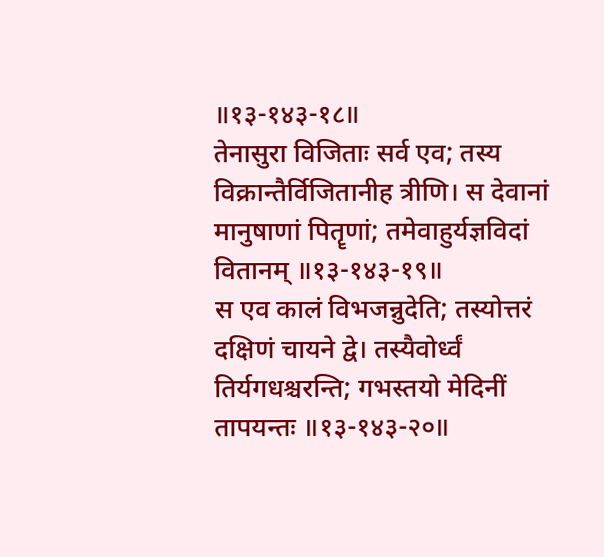॥१३-१४३-१८॥
तेनासुरा विजिताः सर्व एव; तस्य विक्रान्तैर्विजितानीह त्रीणि। स देवानां मानुषाणां पितॄणां; तमेवाहुर्यज्ञविदां वितानम् ॥१३-१४३-१९॥
स एव कालं विभजन्नुदेति; तस्योत्तरं दक्षिणं चायने द्वे। तस्यैवोर्ध्वं तिर्यगधश्चरन्ति; गभस्तयो मेदिनीं तापयन्तः ॥१३-१४३-२०॥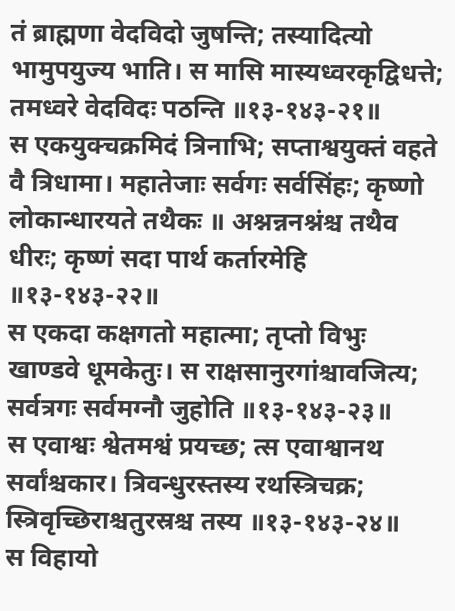तं ब्राह्मणा वेदविदो जुषन्ति; तस्यादित्यो भामुपयुज्य भाति। स मासि मास्यध्वरकृद्विधत्ते; तमध्वरे वेदविदः पठन्ति ॥१३-१४३-२१॥
स एकयुक्चक्रमिदं त्रिनाभि; सप्ताश्वयुक्तं वहते वै त्रिधामा। महातेजाः सर्वगः सर्वसिंहः; कृष्णो लोकान्धारयते तथैकः ॥ अश्नन्ननश्नंश्च तथैव धीरः; कृष्णं सदा पार्थ कर्तारमेहि ॥१३-१४३-२२॥
स एकदा कक्षगतो महात्मा; तृप्तो विभुः खाण्डवे धूमकेतुः। स राक्षसानुरगांश्चावजित्य; सर्वत्रगः सर्वमग्नौ जुहोति ॥१३-१४३-२३॥
स एवाश्वः श्वेतमश्वं प्रयच्छ; त्स एवाश्वानथ सर्वांश्चकार। त्रिवन्धुरस्तस्य रथस्त्रिचक्र; स्त्रिवृच्छिराश्चतुरस्रश्च तस्य ॥१३-१४३-२४॥
स विहायो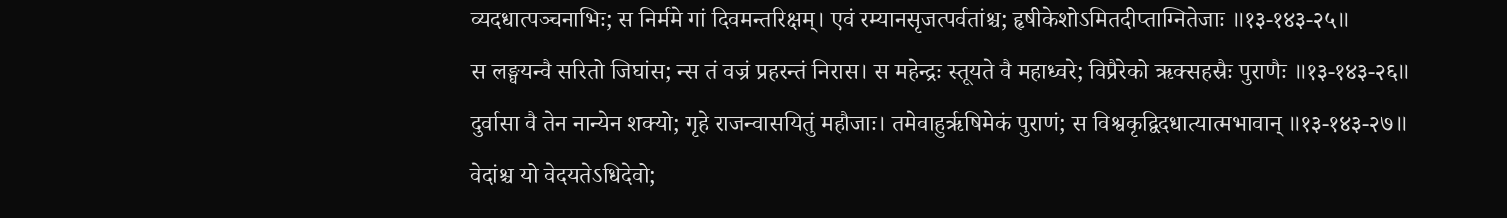व्यदधात्पञ्चनाभिः; स निर्ममे गां दिवमन्तरिक्षम्। एवं रम्यानसृजत्पर्वतांश्च; हृषीकेशोऽमितदीप्ताग्नितेजाः ॥१३-१४३-२५॥
स लङ्घयन्वै सरितो जिघांस; न्स तं वज्रं प्रहरन्तं निरास। स महेन्द्रः स्तूयते वै महाध्वरे; विप्रैरेको ऋक्सहस्रैः पुराणैः ॥१३-१४३-२६॥
दुर्वासा वै तेन नान्येन शक्यो; गृहे राजन्वासयितुं महौजाः। तमेवाहुरृषिमेकं पुराणं; स विश्वकृद्विदधात्यात्मभावान् ॥१३-१४३-२७॥
वेदांश्च यो वेदयतेऽधिदेवो;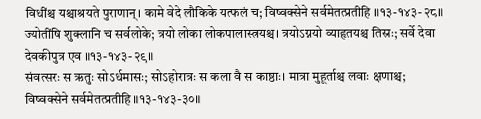विधींश्च यश्चाश्रयते पुराणान्। कामे वेदे लौकिके यत्फलं च; विष्वक्सेने सर्वमेतत्प्रतीहि ॥१३-१४३-२८॥
ज्योतींषि शुक्लानि च सर्वलोके; त्रयो लोका लोकपालास्त्रयश्च। त्रयोऽग्नयो व्याहृतयश्च तिस्रः; सर्वे देवा देवकीपुत्र एव ॥१३-१४३-२९॥
संवत्सरः स ऋतुः सोऽर्धमासः; सोऽहोरात्रः स कला वै स काष्ठाः। मात्रा मुहूर्ताश्च लवाः क्षणाश्च; विष्वक्सेने सर्वमेतत्प्रतीहि ॥१३-१४३-३०॥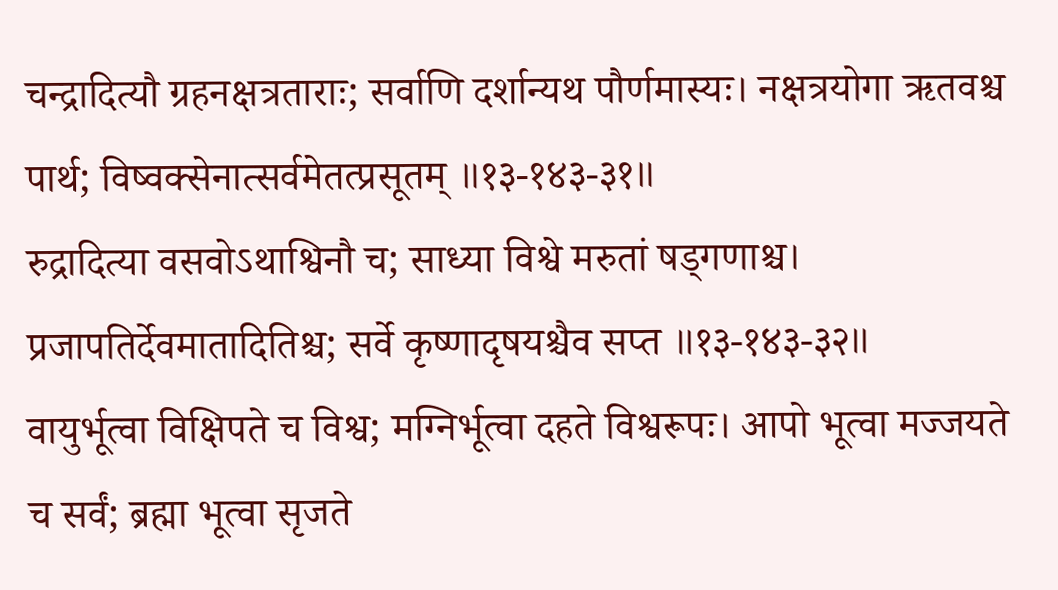चन्द्रादित्यौ ग्रहनक्षत्रताराः; सर्वाणि दर्शान्यथ पौर्णमास्यः। नक्षत्रयोगा ऋतवश्च पार्थ; विष्वक्सेनात्सर्वमेतत्प्रसूतम् ॥१३-१४३-३१॥
रुद्रादित्या वसवोऽथाश्विनौ च; साध्या विश्वे मरुतां षड्गणाश्च। प्रजापतिर्देवमातादितिश्च; सर्वे कृष्णादृषयश्चैव सप्त ॥१३-१४३-३२॥
वायुर्भूत्वा विक्षिपते च विश्व; मग्निर्भूत्वा दहते विश्वरूपः। आपो भूत्वा मज्जयते च सर्वं; ब्रह्मा भूत्वा सृजते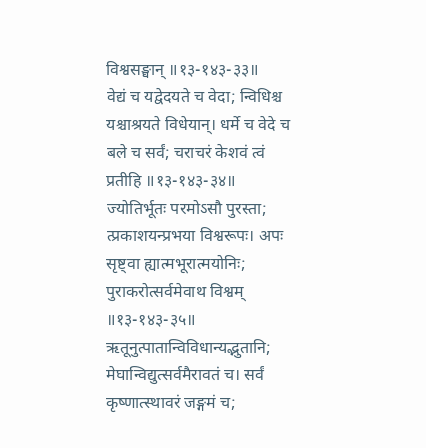विश्वसङ्घान् ॥१३-१४३-३३॥
वेद्यं च यद्वेदयते च वेदा; न्विधिश्च यश्चाश्रयते विधेयान्। धर्मे च वेदे च बले च सर्वं; चराचरं केशवं त्वं प्रतीहि ॥१३-१४३-३४॥
ज्योतिर्भूतः परमोऽसौ पुरस्ता; त्प्रकाशयन्प्रभया विश्वरूपः। अपः सृष्ट्वा ह्यात्मभूरात्मयोनिः; पुराकरोत्सर्वमेवाथ विश्वम् ॥१३-१४३-३५॥
ऋतूनुत्पातान्विविधान्यद्भुतानि; मेघान्विद्युत्सर्वमैरावतं च। सर्वं कृष्णात्स्थावरं जङ्गमं च;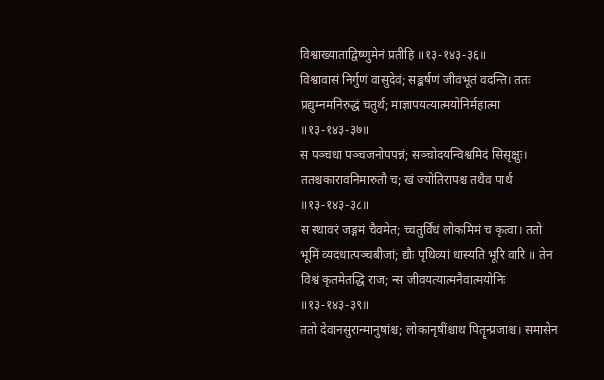विश्वाख्याताद्विष्णुमेनं प्रतीहि ॥१३-१४३-३६॥
विश्वावासं निर्गुणं वासुदेवं; सङ्कर्षणं जीवभूतं वदन्ति। ततः प्रद्युम्नमनिरुद्धं चतुर्थ; माज्ञापयत्यात्मयोनिर्महात्मा ॥१३-१४३-३७॥
स पञ्चधा पञ्चजनोपपन्नं; सञ्चोदयन्विश्वमिदं सिसृक्षुः। ततश्चकारावनिमारुतौ च; खं ज्योतिरापश्च तथैव पार्थ ॥१३-१४३-३८॥
स स्थावरं जङ्गमं चैवमेत; च्चतुर्विधं लोकमिमं च कृत्वा। ततो भूमिं व्यदधात्पञ्चबीजां; द्यौः पृथिव्यां धास्यति भूरि वारि ॥ तेन विश्वं कृतमेतद्धि राज; न्स जीवयत्यात्मनैवात्मयोनिः ॥१३-१४३-३९॥
ततो देवानसुरान्मानुषांश्च; लोकानृषींश्चाथ पितॄन्प्रजाश्च। समासेन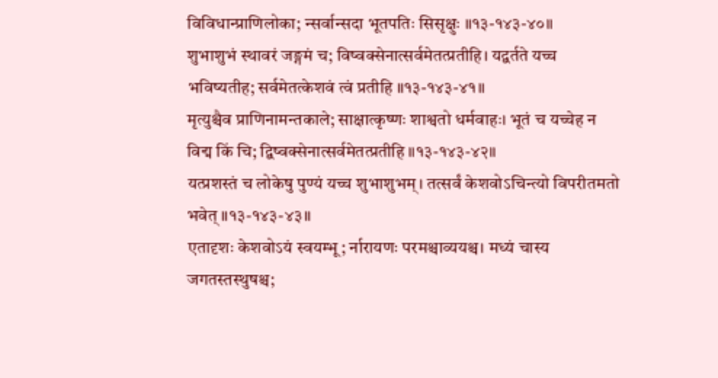विविधान्प्राणिलोका; न्सर्वान्सदा भूतपतिः सिसृक्षुः ॥१३-१४३-४०॥
शुभाशुभं स्थावरं जङ्गमं च; विष्वक्सेनात्सर्वमेतत्प्रतीहि। यद्वर्तते यच्च भविष्यतीह; सर्वमेतत्केशवं त्वं प्रतीहि ॥१३-१४३-४१॥
मृत्युश्चैव प्राणिनामन्तकाले; साक्षात्कृष्णः शाश्वतो धर्मवाहः। भूतं च यच्चेह न विद्म किं चि; द्विष्वक्सेनात्सर्वमेतत्प्रतीहि ॥१३-१४३-४२॥
यत्प्रशस्तं च लोकेषु पुण्यं यच्च शुभाशुभम्। तत्सर्वं केशवोऽचिन्त्यो विपरीतमतो भवेत् ॥१३-१४३-४३॥
एतादृशः केशवोऽयं स्वयम्भू; र्नारायणः परमश्चाव्ययश्च। मध्यं चास्य जगतस्तस्थुषश्च;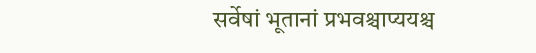सर्वेषां भूतानां प्रभवश्चाप्ययश्च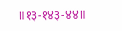॥१३-१४३-४४॥